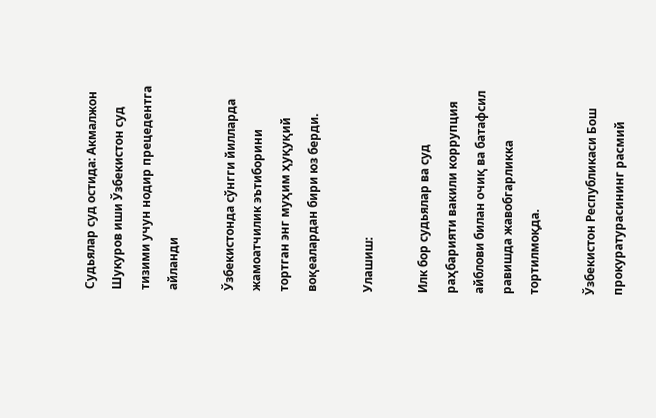Судьялар суд остида: Акмалжон Шукуров иши Ўзбекистон суд тизими учун нодир прецедентга айланди

Ўзбекистонда сўнгги йилларда жамоатчилик эътиборини тортган энг муҳим ҳуқуқий воқеалардан бири юз берди.

Улашиш:

Илк бор судьялар ва суд раҳбарияти вакили коррупция айблови билан очиқ ва батафсил равишда жавобгарликка тортилмоқда.

Ўзбекистон Республикаси Бош прокуратурасининг расмий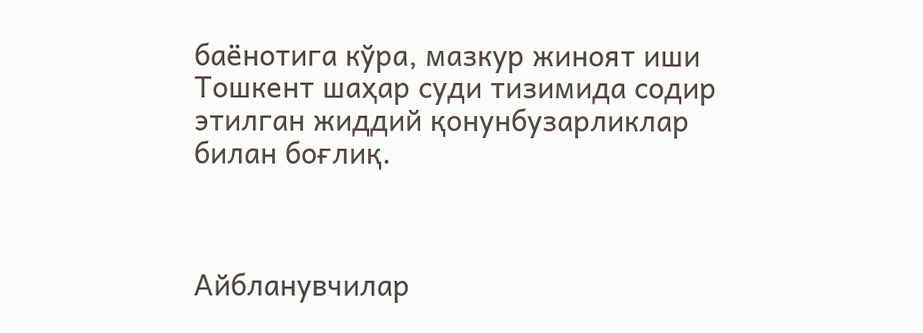баёнотига кўра, мазкур жиноят иши Тошкент шаҳар суди тизимида содир этилган жиддий қонунбузарликлар билан боғлиқ.



Айбланувчилар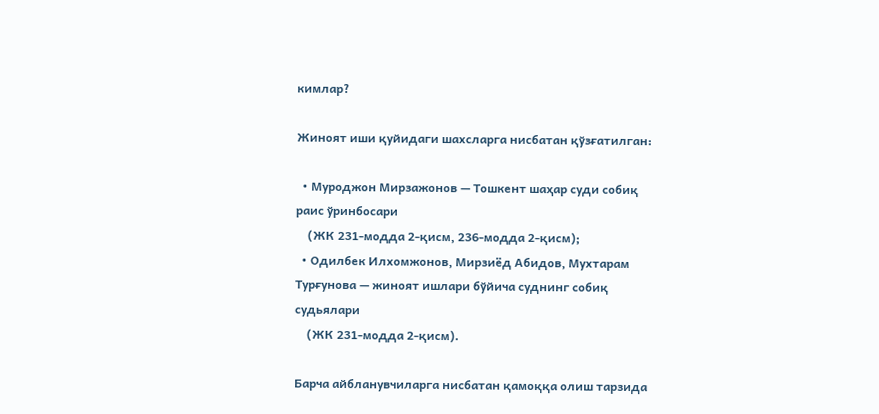кимлар?

Жиноят иши қуйидаги шахсларга нисбатан қўзғатилган:

  • Муроджон Мирзажонов — Тошкент шаҳар суди собиқ раис ўринбосари
    (ЖК 231-модда 2-қисм, 236-модда 2-қисм);
  • Одилбек Илхомжонов, Мирзиёд Абидов, Мухтарам Турғунова — жиноят ишлари бўйича суднинг собиқ судьялари
    (ЖК 231-модда 2-қисм).

Барча айбланувчиларга нисбатан қамоққа олиш тарзида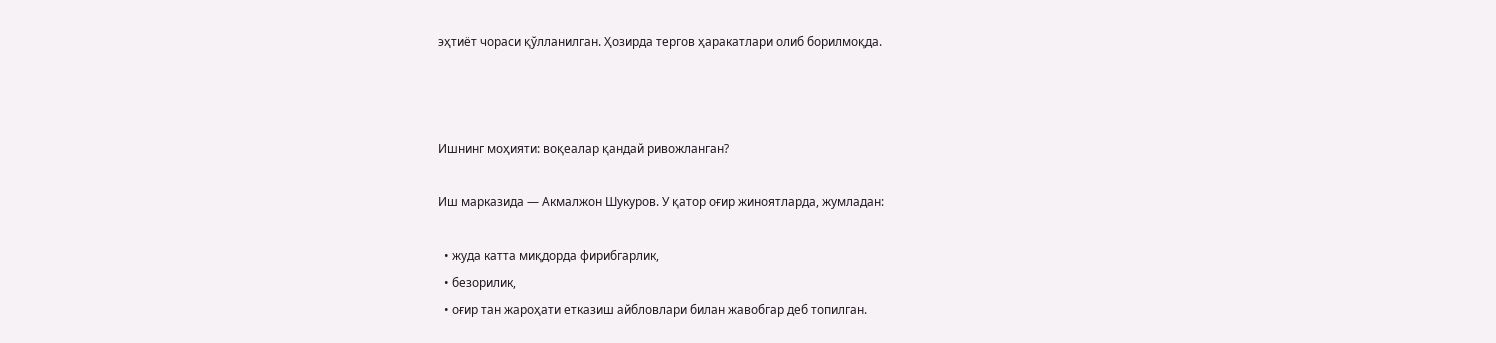эҳтиёт чораси қўлланилган. Ҳозирда тергов ҳаракатлари олиб борилмоқда.



Ишнинг моҳияти: воқеалар қандай ривожланган?

Иш марказида — Акмалжон Шукуров. У қатор оғир жиноятларда, жумладан:

  • жуда катта миқдорда фирибгарлик,
  • безорилик,
  • оғир тан жароҳати етказиш айбловлари билан жавобгар деб топилган.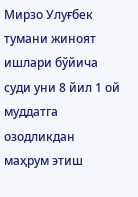Мирзо Улуғбек тумани жиноят ишлари бўйича суди уни 8 йил 1 ой муддатга озодликдан маҳрум этиш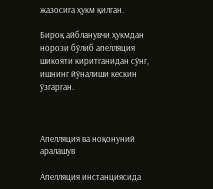жазосига ҳукм қилган.

Бироқ айбланувчи ҳукмдан норози бўлиб апелляция шикояти киритганидан сўнг, ишнинг йўналиши кескин ўзгарган.



Апелляция ва ноқонуний аралашув

Апелляция инстанциясида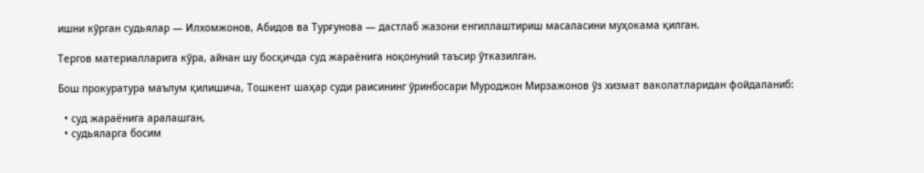ишни кўрган судьялар — Илхомжонов, Абидов ва Турғунова — дастлаб жазони енгиллаштириш масаласини муҳокама қилган.

Тергов материалларига кўра, айнан шу босқичда суд жараёнига ноқонуний таъсир ўтказилган.

Бош прокуратура маълум қилишича, Тошкент шаҳар суди раисининг ўринбосари Муроджон Мирзажонов ўз хизмат ваколатларидан фойдаланиб:

  • суд жараёнига аралашган,
  • судьяларга босим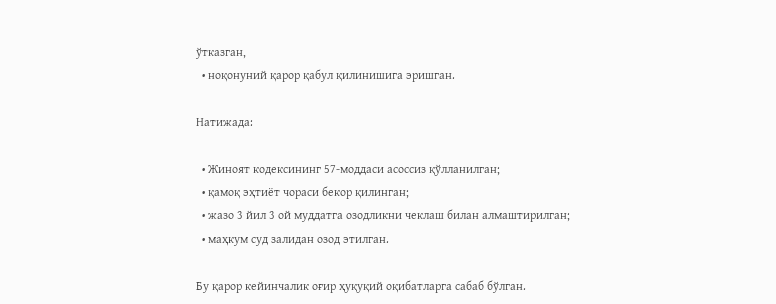ўтказган,
  • ноқонуний қарор қабул қилинишига эришган.

Натижада:

  • Жиноят кодексининг 57-моддаси асоссиз қўлланилган;
  • қамоқ эҳтиёт чораси бекор қилинган;
  • жазо 3 йил 3 ой муддатга озодликни чеклаш билан алмаштирилган;
  • маҳкум суд залидан озод этилган.

Бу қарор кейинчалик оғир ҳуқуқий оқибатларга сабаб бўлган.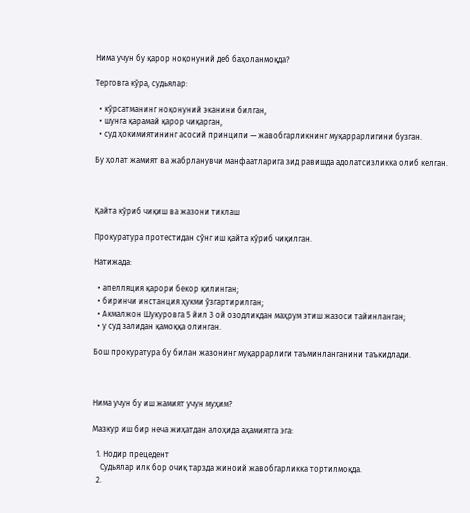Нима учун бу қарор ноқонуний деб баҳоланмоқда?

Терговга кўра, судьялар:

  • кўрсатманинг ноқонуний эканини билган,
  • шунга қарамай қарор чиқарган,
  • суд ҳокимиятининг асосий принципи — жавобгарликнинг муқаррарлигини бузган.

Бу ҳолат жамият ва жабрланувчи манфаатларига зид равишда адолатсизликка олиб келган.



Қайта кўриб чиқиш ва жазони тиклаш

Прокуратура протестидан сўнг иш қайта кўриб чиқилган.

Натижада:

  • апелляция қарори бекор қилинган;
  • биринчи инстанция ҳукми ўзгартирилган;
  • Акмалжон Шукуровга 5 йил 3 ой озодликдан маҳрум этиш жазоси тайинланган;
  • у суд залидан қамоққа олинган.

Бош прокуратура бу билан жазонинг муқаррарлиги таъминланганини таъкидлади.



Нима учун бу иш жамият учун муҳим?

Мазкур иш бир неча жиҳатдан алоҳида аҳамиятга эга:

  1. Нодир прецедент
    Судьялар илк бор очиқ тарзда жиноий жавобгарликка тортилмоқда.
  2.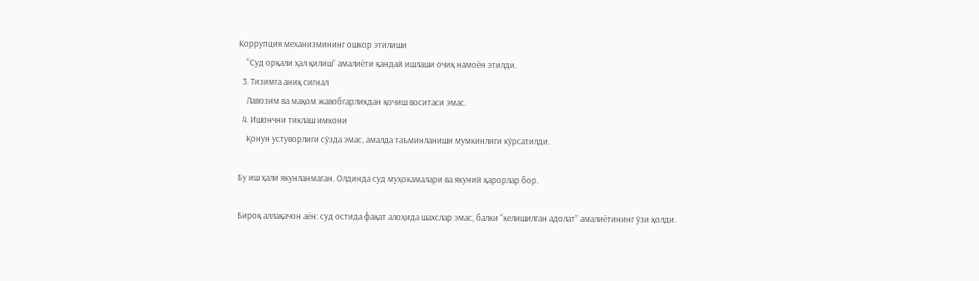Коррупция механизмининг ошкор этилиши
    “Суд орқали ҳал қилиш” амалиёти қандай ишлаши очиқ намоён этилди.
  3. Тизимга аниқ сигнал
    Лавозим ва мақом жавобгарликдан қочиш воситаси эмас.
  4. Ишончни тиклаш имкони
    Қонун устуворлиги сўзда эмас, амалда таъминланиши мумкинлиги кўрсатилди.

Бу иш ҳали якунланмаган. Олдинда суд муҳокамалари ва якуний қарорлар бор.

Бироқ аллақачон аён: суд остида фақат алоҳида шахслар эмас, балки “келишилган адолат” амалиётининг ўзи қолди.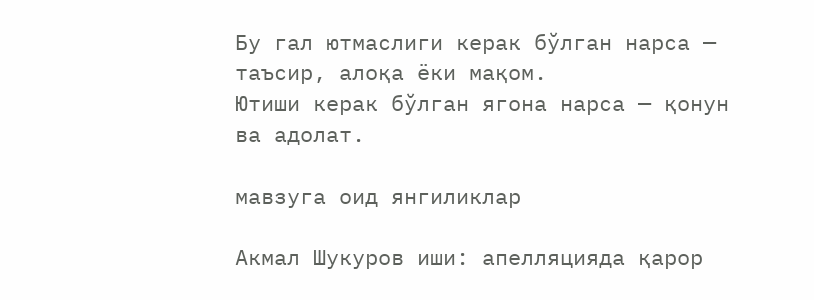Бу гал ютмаслиги керак бўлган нарса — таъсир, алоқа ёки мақом.
Ютиши керак бўлган ягона нарса — қонун ва адолат.

мавзуга оид янгиликлар

Акмал Шукуров иши: апелляцияда қарор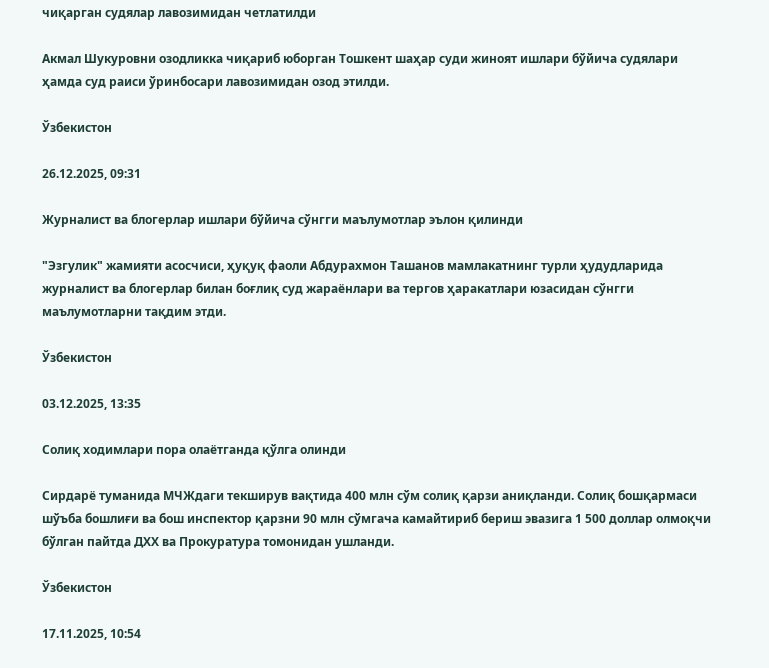чиқарган судялар лавозимидан четлатилди

Акмал Шукуровни озодликка чиқариб юборган Тошкент шаҳар суди жиноят ишлари бўйича судялари ҳамда суд раиси ўринбосари лавозимидан озод этилди.

Ўзбекистон

26.12.2025, 09:31

Журналист ва блогерлар ишлари бўйича сўнгги маълумотлар эълон қилинди

"Эзгулик" жамияти асосчиси, ҳуқуқ фаоли Абдурахмон Ташанов мамлакатнинг турли ҳудудларида журналист ва блогерлар билан боғлиқ суд жараёнлари ва тергов ҳаракатлари юзасидан сўнгги маълумотларни тақдим этди.

Ўзбекистон

03.12.2025, 13:35

Солиқ ходимлари пора олаётганда қўлга олинди

Сирдарё туманида МЧЖдаги текширув вақтида 400 млн сўм солиқ қарзи аниқланди. Солиқ бошқармаси шўъба бошлиғи ва бош инспектор қарзни 90 млн сўмгача камайтириб бериш эвазига 1 500 доллар олмоқчи бўлган пайтда ДХХ ва Прокуратура томонидан ушланди.

Ўзбекистон

17.11.2025, 10:54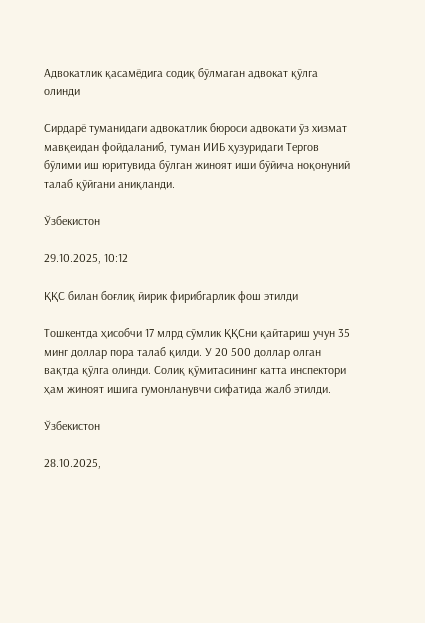Адвокатлик қасамёдига содиқ бўлмаган адвокат қўлга олинди

Сирдарё туманидаги адвокатлик бюроси адвокати ўз хизмат мавқеидан фойдаланиб, туман ИИБ ҳузуридаги Тергов бўлими иш юритувида бўлган жиноят иши бўйича ноқонуний талаб қўйгани аниқланди.

Ўзбекистон

29.10.2025, 10:12

ҚҚС билан боғлиқ йирик фирибгарлик фош этилди

Тошкентда ҳисобчи 17 млрд сўмлик ҚҚСни қайтариш учун 35 минг доллар пора талаб қилди. У 20 500 доллар олган вақтда қўлга олинди. Солиқ қўмитасининг катта инспектори ҳам жиноят ишига гумонланувчи сифатида жалб этилди.

Ўзбекистон

28.10.2025,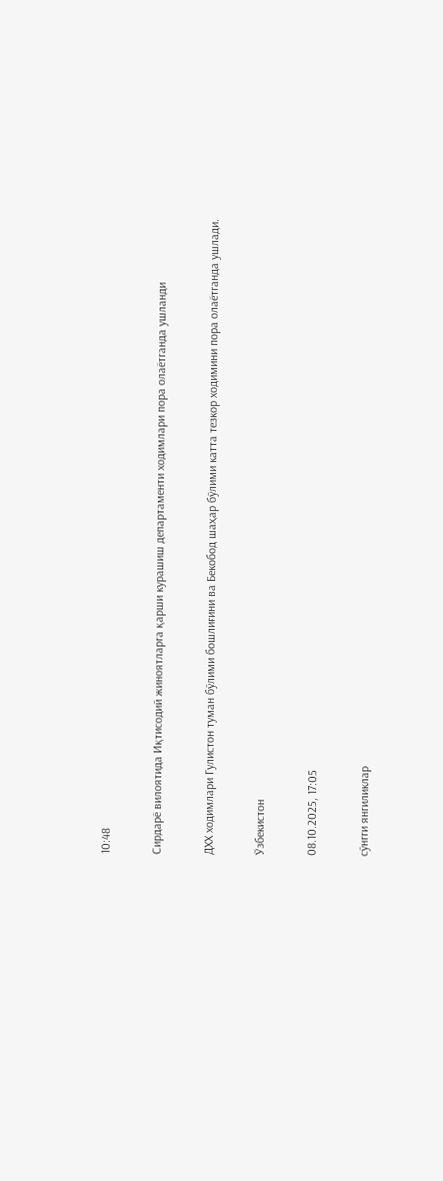10:48

Сирдарё вилоятида Иқтисодий жиноятларга қарши курашиш департаменти ходимлари пора олаётганда ушланди

ДХХ ходимлари Гулистон туман бўлими бошлиғини ва Бекобод шаҳар бўлими катта тезкор ходимини пора олаётганда ушлади.

Ўзбекистон

08.10.2025, 17:05

сўнгги янгиликлар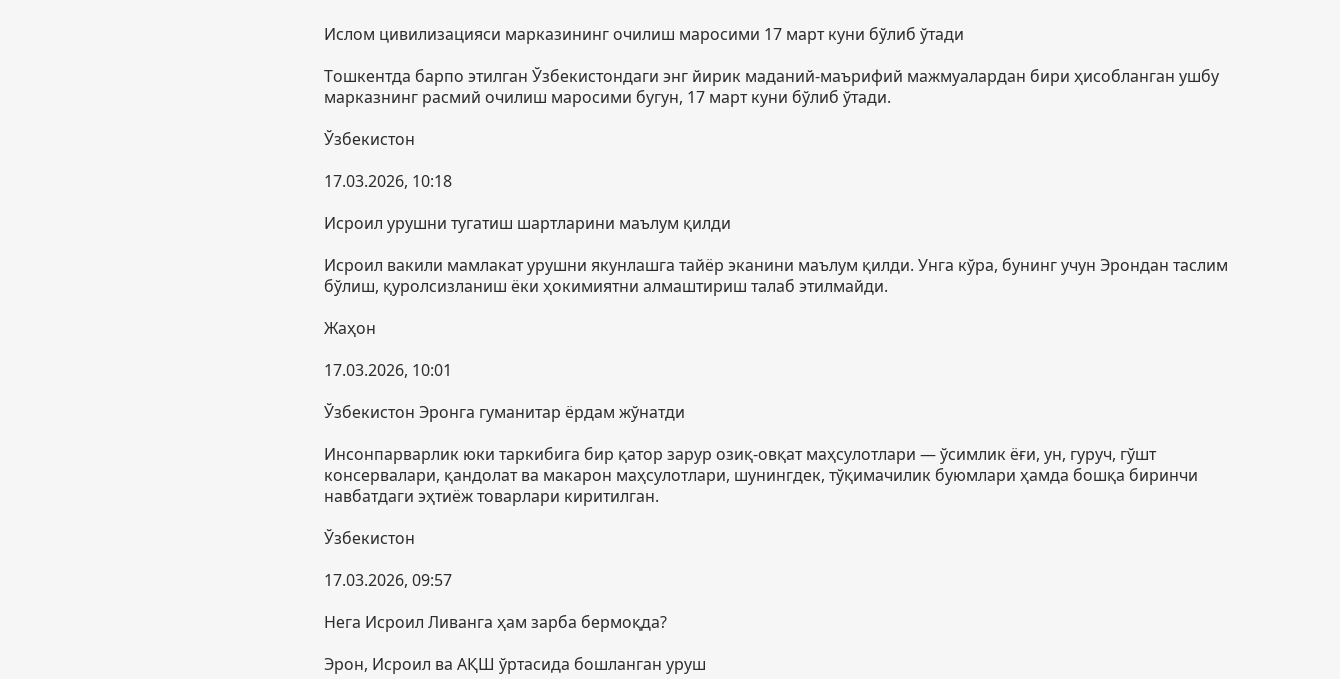Ислом цивилизацияси марказининг очилиш маросими 17 март куни бўлиб ўтади

Тошкентда барпо этилган Ўзбекистондаги энг йирик маданий-маърифий мажмуалардан бири ҳисобланган ушбу марказнинг расмий очилиш маросими бугун, 17 март куни бўлиб ўтади.

Ўзбекистон

17.03.2026, 10:18

Исроил урушни тугатиш шартларини маълум қилди

Исроил вакили мамлакат урушни якунлашга тайёр эканини маълум қилди. Унга кўра, бунинг учун Эрондан таслим бўлиш, қуролсизланиш ёки ҳокимиятни алмаштириш талаб этилмайди.

Жаҳон

17.03.2026, 10:01

Ўзбекистон Эронга гуманитар ёрдам жўнатди

Инсонпарварлик юки таркибига бир қатор зарур озиқ-овқат маҳсулотлари — ўсимлик ёғи, ун, гуруч, гўшт консервалари, қандолат ва макарон маҳсулотлари, шунингдек, тўқимачилик буюмлари ҳамда бошқа биринчи навбатдаги эҳтиёж товарлари киритилган.

Ўзбекистон

17.03.2026, 09:57

Нега Исроил Ливанга ҳам зарба бермоқда?

Эрон, Исроил ва АҚШ ўртасида бошланган уруш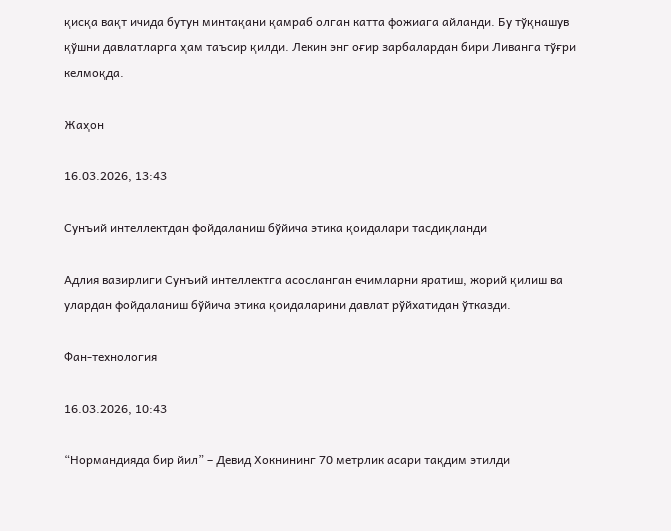қисқа вақт ичида бутун минтақани қамраб олган катта фожиага айланди. Бу тўқнашув қўшни давлатларга ҳам таъсир қилди. Лекин энг оғир зарбалардан бири Ливанга тўғри келмоқда.

Жаҳон

16.03.2026, 13:43

Сунъий интеллектдан фойдаланиш бўйича этика қоидалари тасдиқланди

Адлия вазирлиги Сунъий интеллектга асосланган ечимларни яратиш, жорий қилиш ва улардан фойдаланиш бўйича этика қоидаларини давлат рўйхатидан ўтказди.

Фан-технология

16.03.2026, 10:43

“Нормандияда бир йил” – Девид Хокнининг 70 метрлик асари тақдим этилди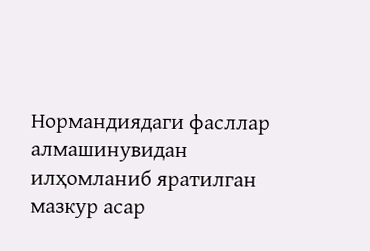Нормандиядаги фасллар алмашинувидан илҳомланиб яратилган мазкур асар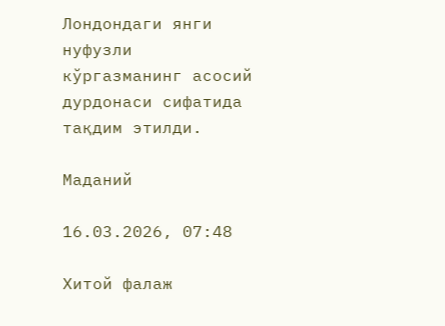Лондондаги янги нуфузли кўргазманинг асосий дурдонаси сифатида тақдим этилди.

Маданий

16.03.2026, 07:48

Хитой фалаж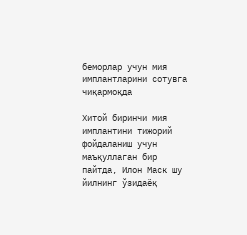беморлар учун мия имплантларини сотувга чиқармоқда

Хитой биринчи мия имплантини тижорий фойдаланиш учун маъқуллаган бир пайтда, Илон Маск шу йилнинг ўзидаёқ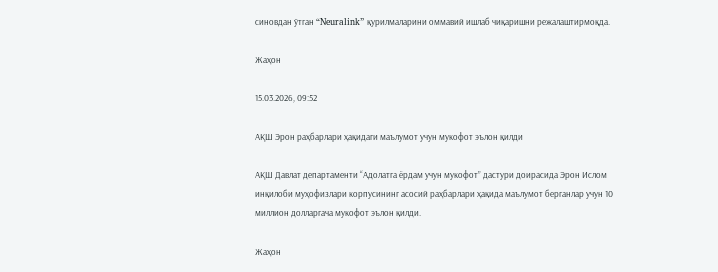синовдан ўтган “Neuralink” қурилмаларини оммавий ишлаб чиқаришни режалаштирмоқда.

Жаҳон

15.03.2026, 09:52

АҚШ Эрон раҳбарлари ҳақидаги маълумот учун мукофот эълон қилди

АҚШ Давлат департаменти “Адолатга ёрдам учун мукофот” дастури доирасида Эрон Ислом инқилоби муҳофизлари корпусининг асосий раҳбарлари ҳақида маълумот берганлар учун 10 миллион долларгача мукофот эълон қилди.

Жаҳон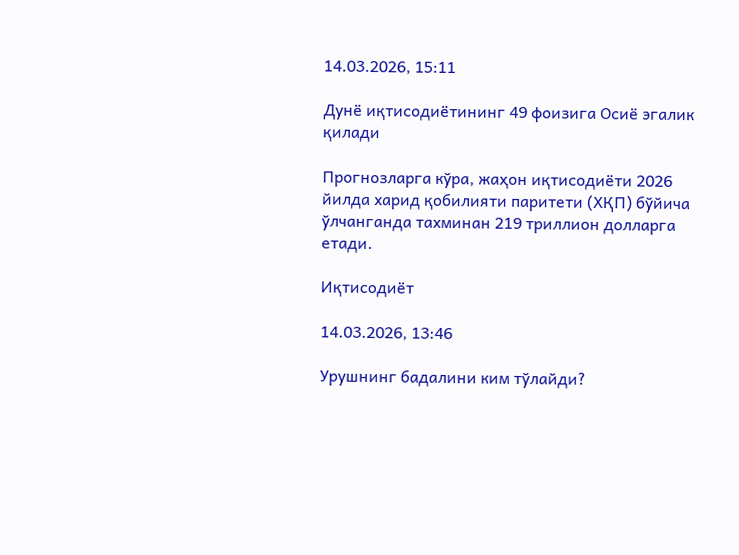14.03.2026, 15:11

Дунё иқтисодиётининг 49 фоизига Осиё эгалик қилади

Прогнозларга кўра, жаҳон иқтисодиёти 2026 йилда харид қобилияти паритети (ХҚП) бўйича ўлчанганда тахминан 219 триллион долларга етади.

Иқтисодиёт

14.03.2026, 13:46

Урушнинг бадалини ким тўлайди?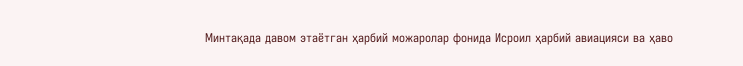Минтақада давом этаётган ҳарбий можаролар фонида Исроил ҳарбий авиацияси ва ҳаво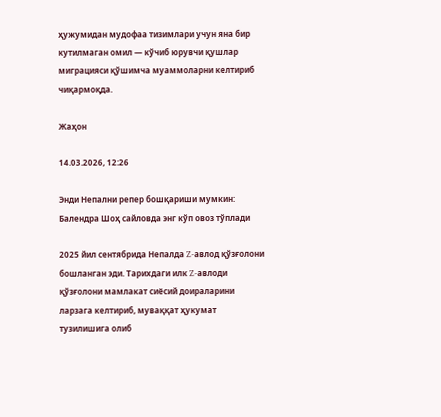ҳужумидан мудофаа тизимлари учун яна бир кутилмаган омил — кўчиб юрувчи қушлар миграцияси қўшимча муаммоларни келтириб чиқармоқда.

Жаҳон

14.03.2026, 12:26

Энди Непални репер бошқариши мумкин: Балендра Шоҳ сайловда энг кўп овоз тўплади

2025 йил сентябрида Непалда Z-авлод қўзғолони бошланган эди. Тарихдаги илк Z-авлоди қўзғолони мамлакат сиёсий доираларини ларзага келтириб, муваққат ҳукумат тузилишига олиб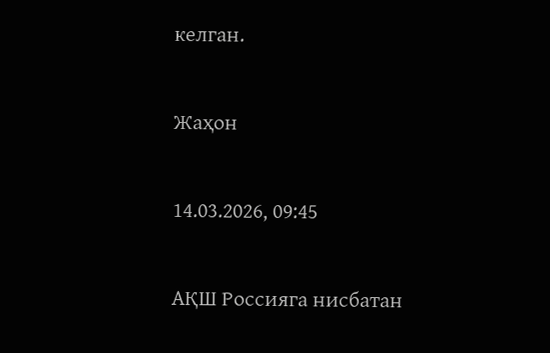келган.

Жаҳон

14.03.2026, 09:45

АҚШ Россияга нисбатан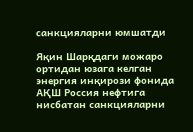санкцияларни юмшатди

Яқин Шарқдаги можаро ортидан юзага келган энергия инқирози фонида АҚШ Россия нефтига нисбатан санкцияларни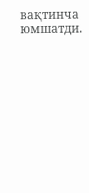вақтинча юмшатди.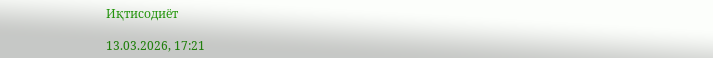Иқтисодиёт

13.03.2026, 17:21